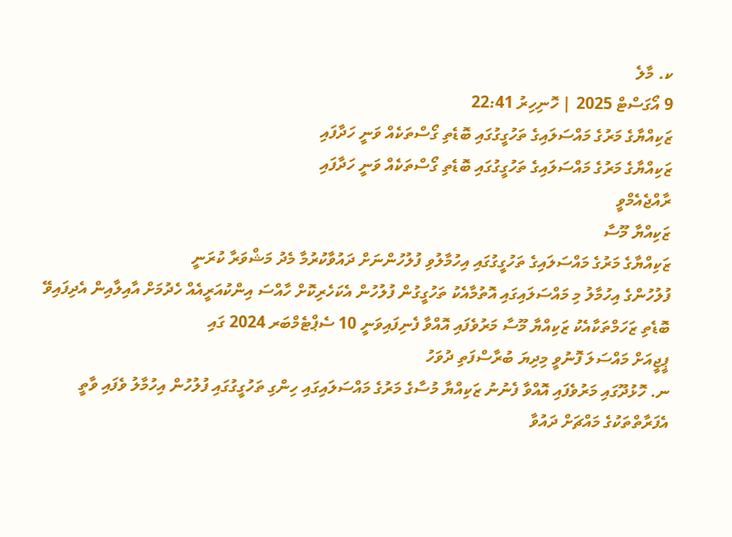ކ. މާލެ
9 އޯގަސްޓް 2025 | ހޮނިހިރު 22:41
ޒަކިއްޔާގެ މަރުގެ މައްސަލައިގެ ތަހުގީގުގައި ބޮޑެތި ގޯސްތަކެއް ވަނީ ހަދާފައި
ޒަކިއްޔާގެ މަރުގެ މައްސަލައިގެ ތަހުގީގުގައި ބޮޑެތި ގޯސްތަކެއް ވަނީ ހަދާފައި
ރާއްޖެއެމްވީ
ޒަކިއްޔާ މޫސާ
ޒަކިއްޔާގެ މަރުގެ މައްސަލައިގެ ތަހުގީގުގައި އިހުމާލުވި ފުލުހުންނަށް ދައުވާކުރުމާ މެދު މަޝްވަރާ ކުރަނީ
ފުލުހުންގެ އިހުމާލު މި މައްސަލައިގައި އޮތުމާއެކު ތަހުގީގުން ފުލުހުން އެކަހެރިކޮށް ހާއްސަ އިންކުއަރީއެއް ހެދުމަށް އާއިލާއިން އެދިފައިވޭ
ބޮޑެތި ޒަހަމްތަކާއެކު ޒަކިއްޔާ މޫސާ މަރުވެފައި އޮއްވާ ފެނިފައިވަނީ 10 ސެޕްޓެމްބަރ 2024 ގައި
ޕީޖީއަށް މައްސަލަ ފޮނުވީ މިދިޔަ ބުރާސްފަތި ދުވަހު
ނ. ހޮޅުދޫގައި މަރުވެފައި އޮއްވާ ފެނުނު ޒަކިއްޔާ މުސާގެ މަރުގެ މައްސަލައިގައި ހިންގި ތަހުގީގުގައި ފުލުހުން އިހުމާލު ވެފައި ވާތީ އެފަރާތްތަކުގެ މައްޗަށް ދައުވާ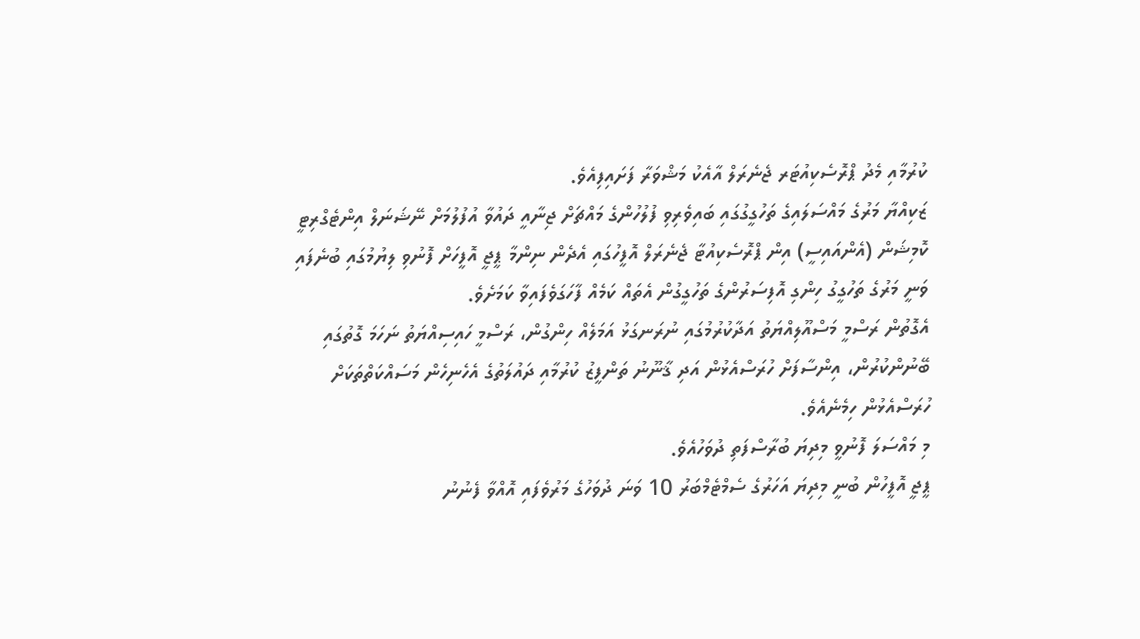ކުރުމާއި މެދު ޕްރޮސެކިއުޓަރ ޖެނެރަލް އާއެކު މަޝްވަރާ ފަށައިފިއެވެ.
ޒަކިއްޔާ މަރުގެ މައްސަލައިގެ ތަހުގީގުގައި ބައިވެރިވި ފުލުހުންގެ މައްޗަށް ޖިނާއީ ދައުވާ އުފުލުމަށް ނޭޝަނަލް އިންޓެގްރިޓީ ކޮމިޝަން (އެންއައިސީ) އިން ޕްރޮސެކިއުޓާ ޖެނެރަލް އޮފީހުގައި އެދެން ނިންމާ ޕީޖީ އޮފީހަށް ފޮނުވި ލިޔުމުގައި ބުނެފައި ވަނީ މަރުގެ ތަހުގީގު ހިންގި އޮފިސަރުންގެ ތަހުގީގުން އެތައް ކަމެއް ފާހަގަވެފައިވާ ކަމަށެވެ.
އެގޮތުން ރަސްމީ މަސްއޫލިއްޔަތު އަދާކުރުމުގައި ނުރަނގަޅު އަމަލެއް ހިންގުން، ރަސްމީ ހައިސިއްޔަތު ނަހަމަ ގޮތުގައި ބޭނުންކުރުން، އިންސާފަށް ހުރަސްއެޅުން އަދި ޤާނޫނު ތަންފީޒު ކުރުމާއި ދައުލަތުގެ އެހެނިހެން މަސައްކަތްތަކަށް ހުރަސްއެޅުން ހިމެނެއެވެ.
މި މައްސަލަ ފޮނުވީ މިދިޔަ ބުރާސްފަތި ދުވަހުއެވެ.
ޕީޖީ އޮފީހުން ބުނީ މިދިޔަ އަހަރުގެ ސެމްޓެމްބަރު 10 ވަނަ ދުވަހުގެ މަރުވެފައި އޮއްވާ ފެނުނު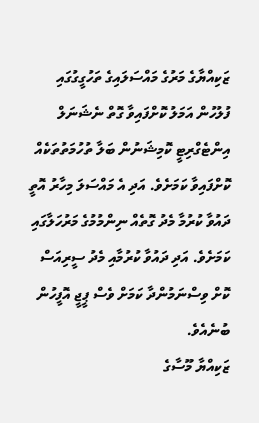ޒަކިއްޔާގެ މަރުގެ މައްސަލައިގެ ތަހުގީގުގައި ފުލުހުން އަމަލު ކޮށްފައިވާ ގޮތް ނެޝަނަލް އިންޓެގްރިޓީ ކޮމިޝަނުން ބަލާ ތުހުމަތުތަކެއް ކޮށްފައިވާ ކަމަށެވެ. އަދި އެ މައްސަލަ މިހާރު އޮތީ ދައުވާ ކުރުމާ މެދު ގޮތެއް ނިންމުމުގެ މަރުހަލާގައި ކަމަށެވެ. އަދި ދައުވާ ކުރުމާއި މެދު ސީރިއަސް ކޮށް ވިސްނަމުންދާ ކަމަށް ވެސް ޕީޖީ އޮފީހުން ބުނެއެވެ.
ޒަކިއްޔާ މޫސާގެ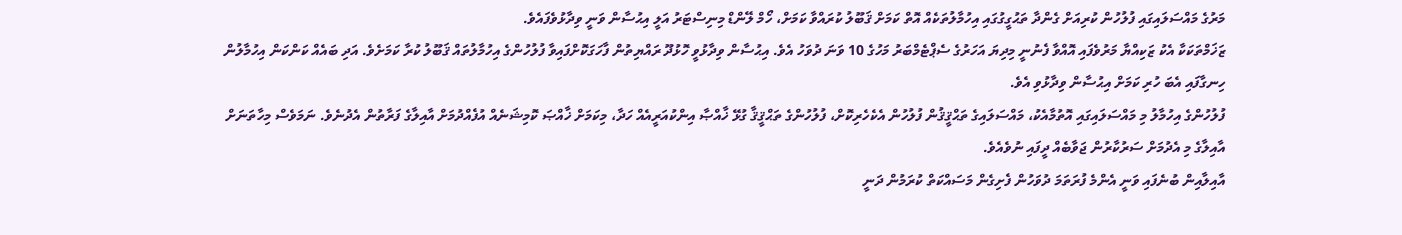މަރުގެ މައްސަލައިގައި ފުލުހުން ކުރިއަށް ގެންދާ ތަޙުގީގުގައި އިހުމާލުތަކެއް އޮތް ކަމަށް ޤަބޫލު ކުރައްވާ ކަމަށް، ހޯމް ލޭންޑް މިނިސްޓަރު އަލީ އިޙުސާން ވަނީ ވިދާޅުވެފައެވެ.
ޒަޚަމްތަކަކާ އެކު ޒަކިއްޔާ މަރުވެފައި އޮއްވާ ފެނުނީ މިދިޔަ އަހަރުގެ ސެޕްޓެމްބަރު މަހުގެ 10 ވަނަ ދުވަހު އެވެ. އިޙުސާން ވިދާޅުވީ ހޮޅުދޫ ރައްޔިތުން ފާހަގަކޮށްފައިވާ ފުލުހުންގެ އިހުމާލުތައް ޤަބޫލު ކުރާ ކަމަށެވެ. އަދި ބައެއް ކަންކަން އިހުމާލުން ހިނގާފައި އެބަ ހުރި ކަމަށް އިޙުސާން ވިދާޅުވި އެވެ.
ފުލުހުންގެ އިހުމާލު މި މައްސަލައިގައި އޮތުމާއެކު، މައްސަލައިގެ ތަޙްޤީޤުން ފުލުހުން އެކެހެރިކޮށް، ފުލުހުންގެ ތަޙްޤީޤާ ގުޅޭ ޚާއްޞާ އިންކުއަރީއެއް ހަދާ، މިކަމަށް ޚާއްޞަ ކޮމިޝަނެއް އުފެއްދުމަށް އާއިލާގެ ފަރާތުން އެދުނެވެ. ނަމަވެސް މިހާތަނަށް އާއިލާގެ މި އެދުމަށް ސަރުކާރުން ޖަވާބެއް ދީފައި ނުވެއެވެ.
އާއިލާއިން ބުނެފައި ވަނީ އެންމެ ފުރަތަމަ ދުވަހުން ފެށިގެން މަސައްކަތް ކުރަމުން ދަނީ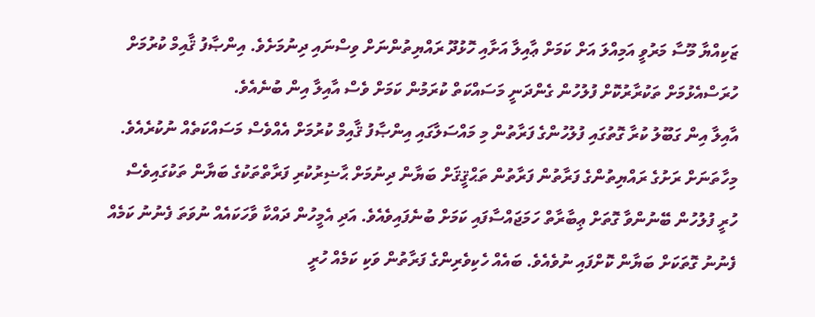ޒަކިއްޔާ މޫސާ މަރުވީ އަމިއްލަ އަށް ކަމަށް ޢާއިލާ އަށާއި ހޮޅުދޫ ރައްޔިތުންނަށް ވިސްނައި ދިނުމަށެވެ. އިންޞާފު ޤާއިމް ކުރުމަށް ހުރަސްއެޅުމަށް ތަކުރާރުކޮށް ފުލުހުން ގެންދަނީ މަސައްކަތް ކުރަމުން ކަމަށް ވެސް އާއިލާ އިން ބުނެއެވެ.
އާއިލާ އިން ގަބޫލު ކުރާ ގޮތުގައި ފުލުހުންގެ ފަރާތުން މި މައްސަލާގައި އިންޞާފު ޤާއިމް ކުރުމަށް އެއްވެސް މަސައްކަތެއް ނުކުރެއެވެ. މިހާތަނަށް ރަށުގެ ރައްޔިތުންގެ ފަރާތުން ފަރާތުން ތަޙްޤީޤަށް ބަޔާން ދިނުމަށް ޙާޟިރުކުރި ފަރާތްތަކުގެ ބަޔާން ތަކުގައިވެސް ހުރީ ފުލުހުން ބޭނުންވާ ގޮތަށް ޢިބާރާތް ހަމަޖައްސާފައި ކަމަށް ބުނެފައިވެއެވެ. އަދި އެމީހުން ދައްކާ ވާހަކައެއް ނުވަތަ ފެނުނު ކަމެއް ފެނުނު ގޮތަކަށް ބަޔާން ކޮށްފައި ނުވެއެވެ. ބައެއް ހެކިވެރިންގެ ފަރާތުން ވަކި ކަމެއް ހުރީ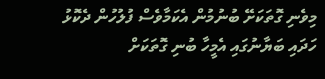މިވެނި ގޮތަކަށޭ ބުނުމުން އެކަމާވެސް ފުލުހުން ދެކޮޅު ހަދައި ބަޔާނުގައި އެމީހާ ބުނި ގޮތަކަށް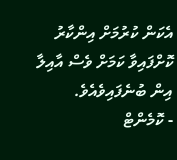އެކަން ކުރުމަށް އިންކާރު ކޮށްފައިވާ ކަމަށް ވެސް އާއިލާ އިން ބުނެފައިވެއެވެ.
- ކޮމެންޓް